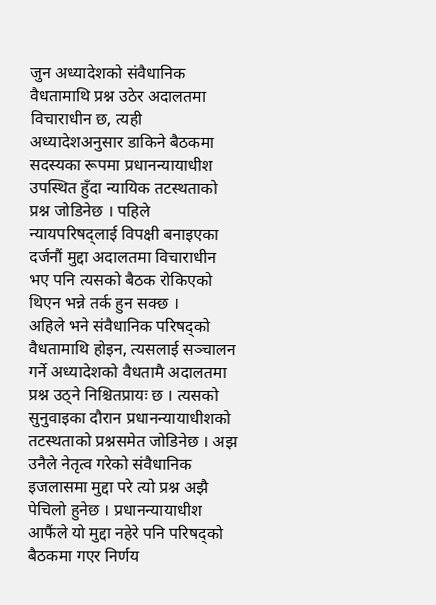जुन अध्यादेशको संवैधानिक वैधतामाथि प्रश्न उठेर अदालतमा विचाराधीन छ, त्यही अध्यादेशअनुसार डाकिने बैठकमा सदस्यका रूपमा प्रधानन्यायाधीश उपस्थित हुँदा न्यायिक तटस्थताको प्रश्न जोडिनेछ । पहिले न्यायपरिषद्लाई विपक्षी बनाइएका दर्जनौं मुद्दा अदालतमा विचाराधीन भए पनि त्यसको बैठक रोकिएको थिएन भन्ने तर्क हुन सक्छ ।
अहिले भने संवैधानिक परिषद्को वैधतामाथि होइन, त्यसलाई सञ्चालन गर्ने अध्यादेशको वैधतामै अदालतमा प्रश्न उठ्ने निश्चितप्रायः छ । त्यसको सुनुवाइका दौरान प्रधानन्यायाधीशको तटस्थताको प्रश्नसमेत जोडिनेछ । अझ उनैले नेतृत्व गरेको संवैधानिक इजलासमा मुद्दा परे त्यो प्रश्न अझै पेचिलो हुनेछ । प्रधानन्यायाधीश आफैंले यो मुद्दा नहेरे पनि परिषद्को बैठकमा गएर निर्णय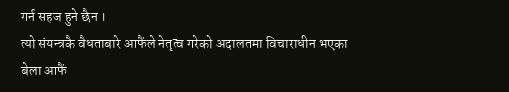गर्न सहज हुने छैन ।
त्यो संयन्त्रकै वैधताबारे आफैंले नेतृत्व गरेको अदालतमा विचाराधीन भएका बेला आफैं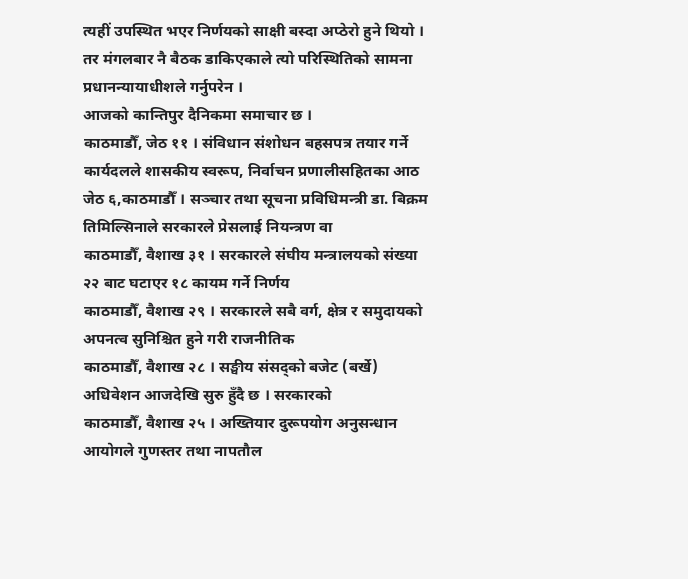त्यहीं उपस्थित भएर निर्णयको साक्षी बस्दा अप्ठेरो हुने थियो । तर मंगलबार नै बैठक डाकिएकाले त्यो परिस्थितिको सामना प्रधानन्यायाधीशले गर्नुपरेन ।
आजको कान्तिपुर दैनिकमा समाचार छ ।
काठमाडौँ, जेठ ११ । संविधान संशोधन बहसपत्र तयार गर्ने कार्यदलले शासकीय स्वरूप, निर्वाचन प्रणालीसहितका आठ
जेठ ६,काठमाडौँ । सञ्चार तथा सूचना प्रविधिमन्त्री डा. बिक्रम तिमिल्सिनाले सरकारले प्रेसलाई नियन्त्रण वा
काठमाडौँ, वैशाख ३१ । सरकारले संघीय मन्त्रालयको संख्या २२ बाट घटाएर १८ कायम गर्ने निर्णय
काठमाडौँ, वैशाख २९ । सरकारले सबै वर्ग, क्षेत्र र समुदायको अपनत्व सुनिश्चित हुने गरी राजनीतिक
काठमाडौँ, वैशाख २८ । सङ्घीय संसद्को बजेट (बर्खे) अधिवेशन आजदेखि सुरु हुँदै छ । सरकारको
काठमाडौँ, वैशाख २५ । अख्तियार दुरूपयोग अनुसन्धान आयोगले गुणस्तर तथा नापतौल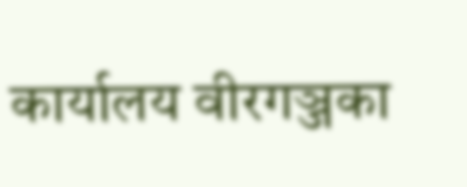कार्यालय वीरगञ्जका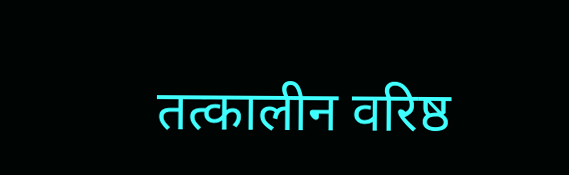तत्कालीन वरिष्ठ